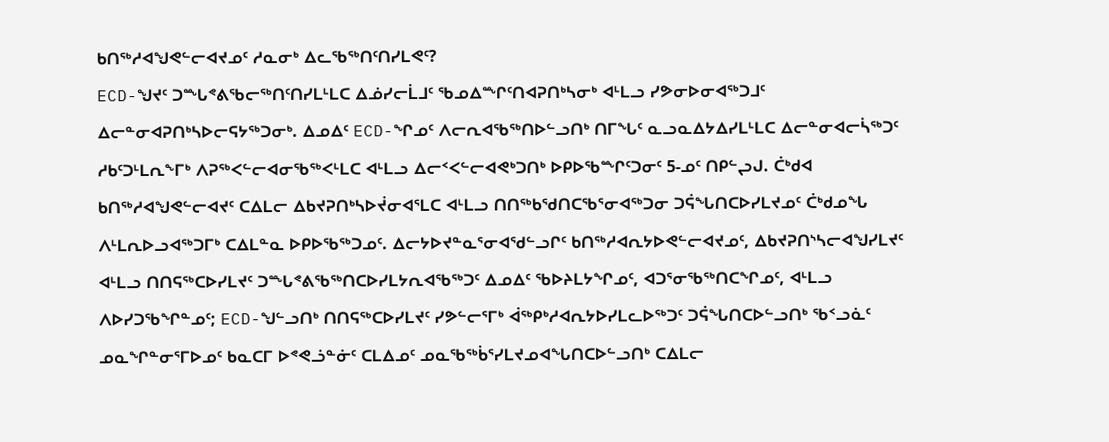ᑲᑎᖅᓱᐊᖑᕙᓪᓕᐊᔪᓄᑦ ᓱᓇᓂᒃ ᐃᓚᖃᖅᑎᑦᑎᓯᒪᕙᑦ?
ECD-ᖑᔪᑦ ᑐᖖᒐᕝᕕᖃᓕᖅᑎᑦᑎᓯᒪᒻᒪᑕ ᐃᓅᓯᓕᒫᒧᑦ ᖃᓄᐃᖖᒋᑦᑎᐊᕈᑎᒃᓴᓂᒃ ᐊᒻᒪᓗ ᓯᕗᓂᐅᓂᐊᖅᑐᒧᑦ ᐃᓕᓐᓂᐊᕈᑎᒃᓴᐅᓕᕋᔭᖅᑐᓂᒃ. ᐃᓄᐃᑦ ECD-ᖏᓄᑦ ᐱᓕᕆᐊᖃᖅᑎᐅᓪᓗᑎᒃ ᑎᒥᖓᑦ ᓇᓗᓇᐃᔭᐃᓯᒪᒻᒪᑕ ᐃᓕᓐᓂᐊᓕᓵᖅᑐᑦ ᓱᑲᑦᑐᒻᒪᕆᖕᒥᒃ ᐱᕈᖅᐸᓪᓕᐊᓂᖃᖅᐸᒻᒪᑕ ᐊᒻᒪᓗ ᐃᓕᑉᐸᓪᓕᐊᕙᒃᑐᑎᒃ ᐅᑭᐅᖃᖖᒋᑦᑐᓂᑦ 5-ᓄᑦ ᑎᑭᓪᖢᒍ. ᑖᒃᑯᐊ ᑲᑎᖅᓱᐊᖑᕙᓪᓕᐊᔪᑦ ᑕᐃᒪᓕ ᐃᑲᔪᕈᑎᒃᓴᐅᔫᓂᐊᕐᒪᑕ ᐊᒻᒪᓗ ᑎᑎᖅᑲᖁᑎᑕᖃᕐᓂᐊᖅᑐᓂ ᑐᕌᖓᑎᑕᐅᓯᒪᔪᓄᑦ ᑖᒃᑯᓄᖓ ᐱᒻᒪᕆᐅᓗᐊᖅᑐᒥᒃ ᑕᐃᒪᓐᓇ ᐅᑭᐅᖃᖅᑐᓄᑦ. ᐃᓕᔭᐅᔪᓐᓇᕐᓂᐊᖁᓪᓗᒋᑦ ᑲᑎᖅᓱᐊᕆᔭᐅᕙᓪᓕᐊᔪᓄᑦ, ᐃᑲᔪᕈᑎᔅᓴᓕᐊᖑᓯᒪᔪᑦ ᐊᒻᒪᓗ ᑎᑎᕋᖅᑕᐅᓯᒪᔪᑦ ᑐᖖᒐᕝᕕᖃᖅᑎᑕᐅᓯᒪᔭᕆᐊᖃᖅᑐᑦ ᐃᓄᐃᑦ ᖃᐅᔨᒪᔭᖏᓄᑦ, ᐊᑐᕐᓂᖃᖅᑎᑕᖏᓄᑦ, ᐊᒻᒪᓗ ᐱᐅᓯᑐᖃᖏᓐᓄᑦ; ECD-ᖑᓪᓗᑎᒃ ᑎᑎᕋᖅᑕᐅᓯᒪᔪᑦ ᓯᕗᓪᓕᕐᒥᒃ ᐋᖅᑭᒃᓱᐊᕆᔭᐅᓯᒪᓚᐅᖅᑐᑦ ᑐᕌᖓᑎᑕᐅᓪᓗᑎᒃ ᖃᑉᓗᓈᑦ ᓄᓇᖏᓐᓂᕐᒥᐅᓄᑦ ᑲᓇᑕᒥ ᐅᕝᕙᓘᓐᓃᑦ ᑕᒪᐃᓄᑦ ᓄᓇᖃᖅᑳᕐᓯᒪᔪᓄᐊᖓᑎᑕᐅᓪᓗᑎᒃ ᑕᐃᒪᓕ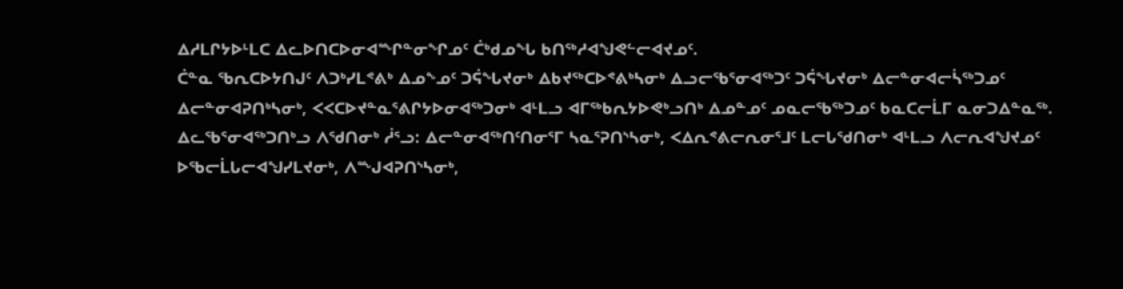ᐃᓱᒪᒋᔭᐅᒻᒪᑕ ᐃᓚᐅᑎᑕᐅᓂᐊᖖᒋᓐᓂᖏᓄᑦ ᑖᒃᑯᓄᖓ ᑲᑎᖅᓱᐊᖑᕙᓪᓕᐊᔪᓄᑦ.
ᑖᓐᓇ ᖃᕆᑕᐅᔭᑎᒍᑦ ᐱᑐᒃᓯᒪᕝᕕᒃ ᐃᓄᖕᓄᑦ ᑐᕌᖓᔪᓂᒃ ᐃᑲᔪᖅᑕᐅᕝᕕᒃᓴᓂᒃ ᐃᓗᓕᖃᕐᓂᐊᖅᑐᑦ ᑐᕌᖓᔪᓂᒃ ᐃᓕᓐᓂᐊᓕᓵᖅᑐᓄᑦ ᐃᓕᓐᓂᐊᕈᑎᒃᓴᓂᒃ, ᐸᐸᑕᐅᔪᓐᓇᕐᕕᒋᔭᐅᓂᐊᖅᑐᓂᒃ ᐊᒻᒪᓗ ᐊᒥᖅᑲᕆᔭᐅᕙᒃᓗᑎᒃ ᐃᓄᓐᓄᑦ ᓄᓇᓕᖃᖅᑐᓄᑦ ᑲᓇᑕᓕᒫᒥ ᓇᓂᑐᐃᓐᓇᖅ. ᐃᓚᖃᕐᓂᐊᖅᑐᑎᒃᓗ ᐱᖁᑎᓂᒃ ᓲᕐᓗ: ᐃᓕᓐᓂᐊᖅᑎᑦᑎᓂᕐᒥ ᓴᓇᕐᕈᑎᔅᓴᓂᒃ, ᐸᐃᕆᕝᕕᓕᕆᓂᕐᒧᑦ ᒪᓕᒐᖁᑎᓂᒃ ᐊᒻᒪᓗ ᐱᓕᕆᐊᖑᔪᓄᑦ ᐅᖃᓕᒫᒐᓕᐊᖑᓯᒪᔪᓂᒃ, ᐱᖖᒍᐊᕈᑎᔅᓴᓂᒃ,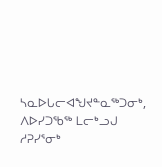ᓴᓇᐅᒐᓕᐊᖑᔪᓐᓇᖅᑐᓂᒃ, ᐱᐅᓯᑐᖃᖅ ᒪᓕᒃᓗᒍ ᓱᕈᓯᕐᓂᒃ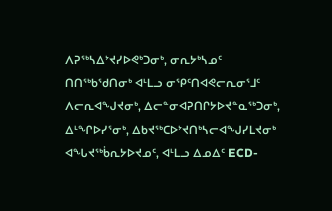ᐱᕈᖅᓴᐃᔾᔪᓯᐅᕙᒃᑐᓂᒃ, ᓂᕆᔭᒃᓴᓄᑦ ᑎᑎᖅᑲᖁᑎᓂᒃ ᐊᒻᒪᓗ ᓂᕿᑦᑎᐊᕙᓕᕆᓂᕐᒧᑦ ᐱᓕᕆᐊᖑᔪᓂᒃ, ᐃᓕᓐᓂᐊᕈᑎᒋᔭᐅᔪᓐᓇᖅᑐᓂᒃ, ᐃᒻᖏᐅᓯᕐᓂᒃ, ᐃᑲᔪᖅᑕᐅᔾᔪᑎᒃᓴᓕᐊᖑᓯᒪᔪᓂᒃ ᐊᖓᔪᖅᑳᕆᔭᐅᔪᓄᑦ, ᐊᒻᒪᓗ ᐃᓄᐃᑦ ECD-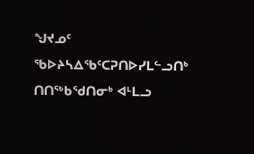ᖑᔪᓄᑦ ᖃᐅᔨᓴᐃᖃᑦᑕᕈᑎᐅᓯᒪᓪᓗᑎᒃ ᑎᑎᖅᑲᖁᑎᓂᒃ ᐊᒻᒪᓗ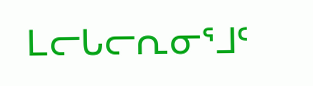ᒪᓕᒐᓕᕆᓂᕐᒧᑦ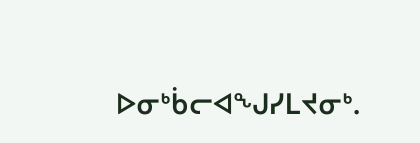ᐅᓂᒃᑳᓕᐊᖑᓯᒪᔪᓂᒃ.